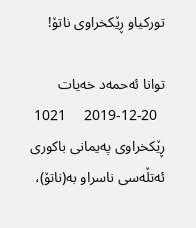تورکیاو ڕێکخراوی ناتۆ!

توانا ئەحمەد خەیات
  2019-12-20     1021
ڕێکخراوی پەیمانی باکوری ئەتڵەسی ناسراو بە(ناتۆ)،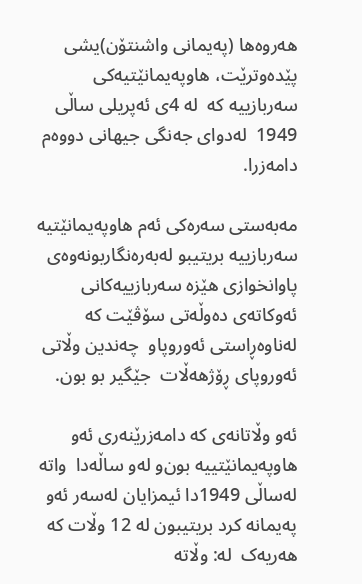هەروەها (پەیمانی واشنتۆن)یشی پێدەوترێت، هاوپەیمانێتیەکی سەربازییە کە  لە 4ی ئەپریلی ساڵی 1949  لەدوای جەنگی جیهانی دووەم  دامەزرا.

مەبەستی سەرەکی ئەم هاوپەیمانێتیە سەربازییە بریتیبو لەبەرەنگاربونەوەی  پاوانخوازی هێزە سەربازییەکانی  ئەوکاتەی دەوڵەتی سۆڤێت کە لەناوەڕاستی ئەوروپاو  چەندین وڵاتی ئەوروپای ڕۆژهەڵات  جێگیر بو بون.

ئەو وڵاتانەی کە دامەزرێنەری ئەو هاوپەیمانێتییە بون‌و لەو ساڵەدا  واتە لەساڵی 1949دا ئیمزایان لەسەر ئەو پەیمانە کرد بریتیبون لە 12 وڵات کە هەریەک  لە: وڵاتە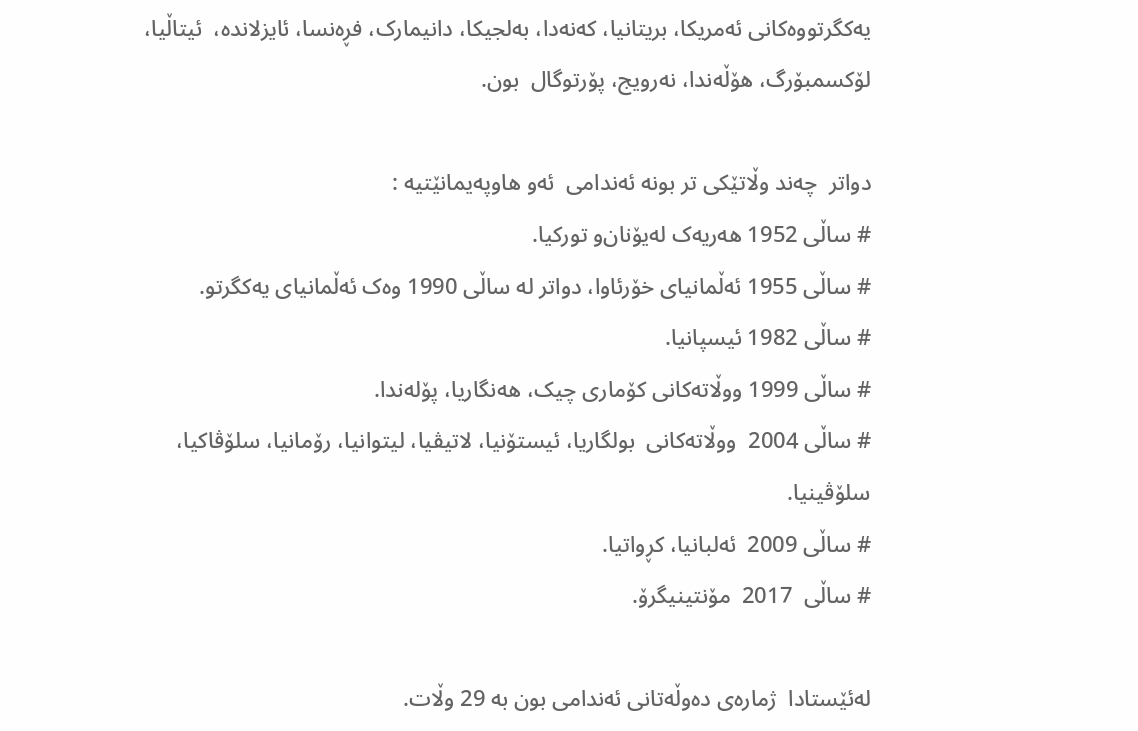یەکگرتووەکانی ئەمریکا، بریتانیا، کەنەدا، بەلجیکا، دانیمارک، فڕەنسا، ئایزلاندە،  ئیتاڵیا، لۆکسمبۆرگ، هۆڵەندا، نەرویج، پۆرتوگال  بون.

دواتر  چەند وڵاتێکی تر بونە ئەندامی  ئەو هاوپەیمانێتیە :
# ساڵی 1952 هەریەک لەیۆنان‌و تورکیا.
# ساڵی 1955 ئەڵمانیای خۆرئاوا، دواتر لە ساڵی 1990 وەک ئەڵمانیای یەکگرتو.
# ساڵی 1982 ئیسپانیا.
# ساڵی 1999 ووڵاتەکانی کۆماری چیک، هەنگاریا، پۆلەندا.
# ساڵی 2004  ووڵاتەکانی  بولگاریا، ئیستۆنیا، لاتیڤیا، لیتوانیا، رۆمانیا، سلۆڤاکیا،  سلۆڤینیا.
# ساڵی 2009  ئەلبانیا، کڕواتیا.
# ساڵی  2017  مۆنتینیگرۆ.

لەئێستادا  ژمارەی دەوڵەتانی ئەندامی بون بە 29 وڵات.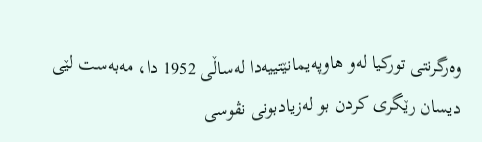وەرگرنتی تورکیا لەو هاوپەیمانێتییەدا لەساڵی 1952 دا، مەبەست لێی دیسان رێگری کردن بو لەزیادبونی نڤوسی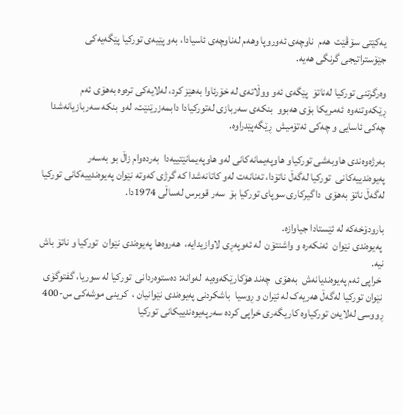یەکێتی سۆڤێت  هەم  ناوچەی ئەوروپا وهەم لەناوچەی ئاسیادا، بەو پێیەی تورکیا پێگەیەکی جێۆستراتیجی گرنگی هەیە.

وەرگرتنی تورکیا لەناتۆ  پێگەی ئەو ووڵاتەی لە خۆرئاوا بەهێز کرد، لەلایەکی ترەوە بەهۆی ئەم ڕێکەوتنەوە  ئەمریکا بۆی هەبوو  بنکەی سەربازی لەتورکیادا دابمەزرێنێت، لەو بنکە سەربازیانەشدا  چەکی ئاسایی و چەکی ئەتۆمیش  ڕێگەپێدراوە.

بەرژەوەندی هاوبەشی تورکیاو هاوپەیمانەکانی لەو هاوپەیمانێتییەدا  بەردەوام زاڵ بو بەسەر  پەیوەندییەکانی  تورکیا لەگەڵ ناتۆدا، تەنانەت لەو کاتانەشدا کە گرژی کەوتە نێوان پەیوەندییەکانی تورکیا لەگەڵ ناتۆ بەهۆی  داگیرکاری سوپای تورکیا بۆ  سەر قوبرس لەساڵی 1974دا.

بارودۆخەکە لە ئێستادا جیاوازە.
 پەیوەندی نێوان  ئەنکەرە و واشنتۆن  لە ئەوپەڕی لاوازیدایە،  هەروەها پەیوەندی نێوان  تورکیا و ناتۆ باش نیە.
 خراپی ئەم پەیوەندیانەش  بەهۆی  چەند هۆکارێکەوەیە  لەوانە: دەستوەردانی  تورکیا لە سوریا، گفتوگۆی نێوان تورکیا لەگەڵ هەریەک لە ئێران و ڕوسیا  باشکردنی پەیوەندی نێوانیان ،  کرینی موشەکی س-400 ڕووسی لەلایەن تورکیاوە کاریگەری خراپی کردە سەرپەیوەندییکانی تورکیا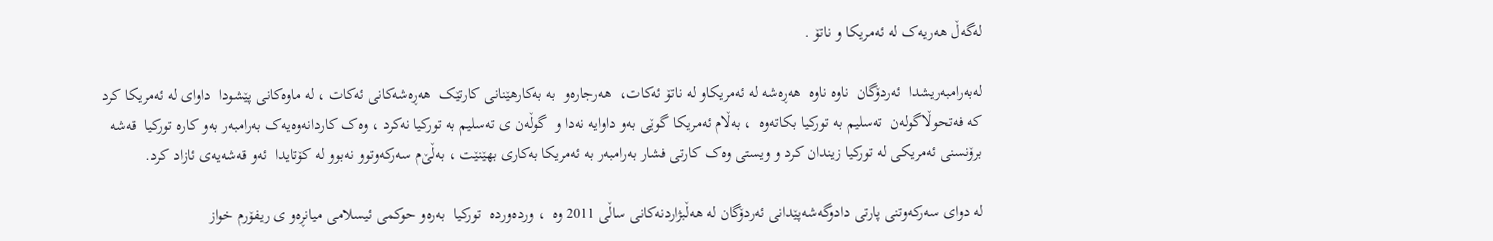لەگەڵ هەریەک لە ئەمریکا و ناتۆ .

لەبەرامبەریشدا  ئەردۆگان  ناوە ناوە  هەڕەشە لە ئەمریکاو لە ناتۆ ئەکات،  هەرجارەو  بە بەکارهێنانی کارتێک  هەڕەشەکانی ئەکات ، لە ماوەکانی پێشودا  داوای لە ئەمریکا کرد کە فەتحوڵاگولەن  تەسلیم بە تورکیا بکاتەوە  ، بەڵام ئەمریکا گوێی بەو داوایە نەدا و  گوڵەن ی تەسلیم بە تورکیا نەکرد ، وەک کاردانەوەیەک بەرامبەر بەو کارە تورکیا  قەشە برۆنسنی ئەمریکی لە تورکیا زیندان کرد و ویستی وەک کارتی فشار بەرامبەر بە ئەمریکا بەکاری بهێنێت ، بەڵێ‌م سەرکەوتوو نەبوو لە کۆتایدا  ئەو قەشەیەی ئازاد کرد.

لە دوای سەرکەوتنی پارتی دادوگەشەپێدانی ئەردۆگان لە هەڵبژاردنەکانی ساڵی 2011 وە  ، وردەوردە  تورکیا  بەرەو حوکمی ئیسلامی میانڕەو ی ریفۆرم خواز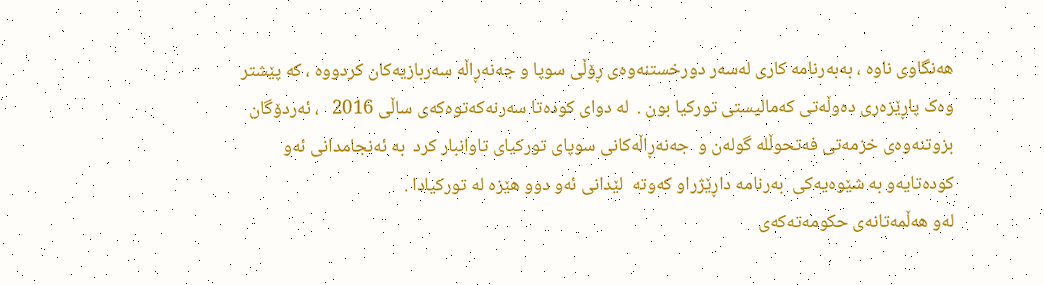هەنگاوی ناوە ، بەبەرنامە کاری لەسەر دورخستنەوەی ڕۆڵی سوپا و جەنەڕاڵە سەربازیەکان کردووە ، کە پێشتر وەک پاڕێزەری دەوڵەتی کەمالیستی تورکیا بون .  لە دوای کودەتا سەرنەکەتوەکەی ساڵی 2016   ، ئەردۆگان  بزوتنەوەی خزمەتی فەتحوڵلە گولەن و  جەنەڕاڵەکانی سوپای تورکیای تاوانبار کرد  بە ئەنجامدانی ئەو کودەتایەو بە شێوەیەکی  بەرنامە داڕێژراو کەوتە  لێدانی ئەو دوو هێزە لە تورکیادا .
لەو هەڵمەتانەی حکومەتەکەی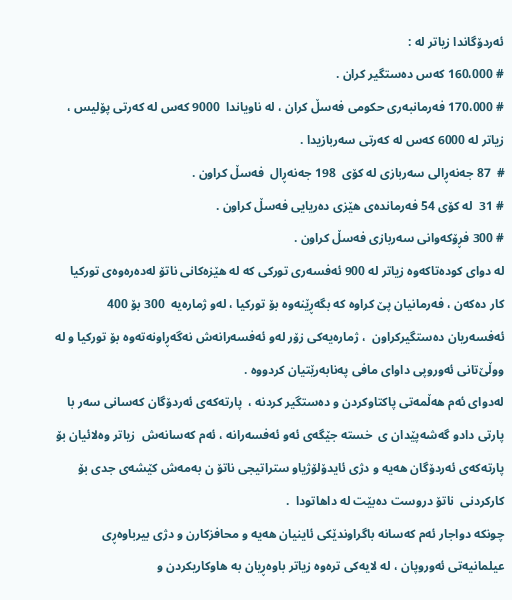ئەردۆگاندا زیاتر لە :
# 160،000 کەس دەستگیر کران .
# 170،000 فەرمانبەری حکومی فەسڵ کران ، لە ناویاندا  9000 کەس لە کەرتی پۆلیس ،  زیاتر لە 6000 کەس لە کەرتی سەربازیدا .
#  87 جەنەڕالی سەربازی لە کۆی  198 جەنەڕال  فەسڵ کراون .
# 31  لە کۆی 54 فەرماندەی هێزی دەریایی فەسڵ کراون .
# 300 فڕۆکەوانی سەربازی فەسڵ کراون .
لە دوای کودەتاکەوە زیاتر لە 900 ئەفسەری تورکی کە لە هێزەکانی ناتۆ لەدەرەوەی تورکیا کار دەکەن ، فەرمانیان پێ کراوە کە بگەڕێنەوە بۆ تورکیا ، لەو ژمارەیە  300 بۆ 400 ئەفسەریان دەستگیرکراون  ، ژمارەیەکی زۆر لەو ئەفسەرانەش نەگەڕاونەتەوە بۆ تورکیا و لە ووڵێ‌تانی ئەوروپی داوای مافی پەنابەرێتیان کردووە .
لەدوای ئەم هەڵمەتی پاکتاوکردن و دەستگیر کردنە ،  پارتەکەی ئەردۆگان کەسانی سەر با پارتی دادو گەشەپێدان ی  خستە جێگەی ئەو ئەفسەرانە ، ئەم کەسانەش  زیاتر وەلائیان بۆ پارتەکەی ئەردۆگان هەیە و دژی ئایدۆلۆژیاو ستراتیجی ناتۆ ن بەمەش کێشەی جدی بۆ کارکردنی  ناتۆ دروست دەبێت لە داهاتودا  .
چونکە دواجار ئەم کەسانە باگراوندێکی ئاینیان هەیە و محافزکارن و دژی بیرباوەڕی  عیلمانیەتی ئەوروپان ، لە لایەکی ترەوە زیاتر باوەڕیان بە هاوکاریکردن و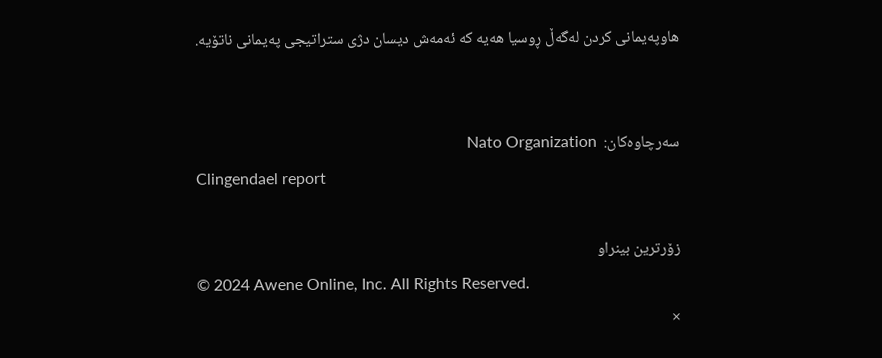هاوپەیمانی کردن لەگەڵ ڕوسیا هەیە کە ئەمەش دیسان دژی ستراتیجی پەیمانی ناتۆیە.


سەرچاوەکان:  Nato Organization
Clingendael report

زۆرترین بینراو
© 2024 Awene Online, Inc. All Rights Reserved.
×